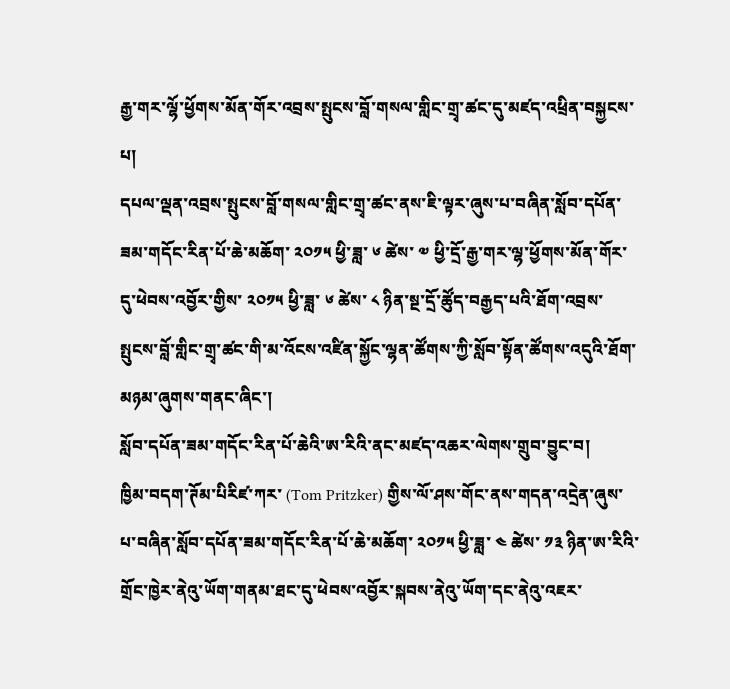རྒྱ་གར་ལྷོ་ཕྱོགས་མོན་གོར་འབྲས་སྤུངས་བློ་གསལ་གླིང་གྲྭ་ཚང་དུ་མཛད་འཕྲིན་བསྐྱངས་པ།
དཔལ་ལྡན་འབྲས་སྤུངས་བློ་གསལ་གླིང་གྲྭ་ཚང་ནས་ཇི་ལྟར་ཞུས་པ་བཞིན་སློབ་དཔོན་ཟམ་གདོང་རིན་པོ་ཆེ་མཆོག་ ༢༠༡༥ ཕྱི་ཟླ་ ༦ ཚེས་ ༧ ཕྱི་དྲོ་རྒྱ་གར་ལྷ་ཕྱོགས་མོན་གོར་དུ་ཕེབས་འབྱོར་གྱིས་ ༢༠༡༥ ཕྱི་ཟླ་ ༦ ཚེས་ ༨ ཉིན་སྔ་དྲོ་ཚོུད་བརྒྱད་པའི་ཐོག་འབྲས་སྤུངས་བློ་གླིང་གྲྭ་ཚང་གི་མ་འོངས་འཛིན་སྐྱོང་ལྷན་ཚོགས་ཀྱི་སློབ་སྟོན་ཚོགས་འདུའི་ཐོག་མཉམ་ཞུགས་གནང་ཞིང་།
སློབ་དཔོན་ཟམ་གདོང་རིན་པོ་ཆེའི་ཨ་རིའི་ནང་མཛད་འཆར་ལེགས་གྲུབ་བྱུང་བ།
ཁྱིམ་བདག་ཊོམ་པིརིཛ་ཀར་ (Tom Pritzker) གྱིས་ལོ་ཤས་གོང་ནས་གདན་འདྲེན་ཞུས་པ་བཞིན་སློབ་དཔོན་ཟམ་གདོང་རིན་པོ་ཆེ་མཆོག་ ༢༠༡༥ ཕྱི་ཟླ་ ༤ ཚེས་ ༡༣ ཉིན་ཨ་རིའི་གྲོང་ཁྱེར་ནེའུ་ཡོག་གནམ་ཐང་དུ་ཕེབས་འབྱོར་སྐབས་ནེའུ་ཡོག་དང་ནེའུ་འཇར་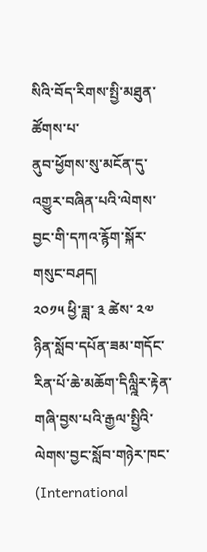སིའི་བོད་རིགས་སྤྱི་མཐུན་ཚོགས་པ་
ནུབ་ཕྱོགས་སུ་མངོན་དུ་འགྱུར་བཞིན་པའི་ལེགས་བྱང་གི་དཀའ་རྙོག་སྐོར་གསུང་བཤད།
༢༠༡༥ ཕྱི་ཟླ་ ༣ ཚེས་ ༢༧ ཉིན་སློབ་དཔོན་ཟམ་གདོང་རིན་པོ་ཆེ་མཆོག་དིལླྰིར་རྟེན་གཞི་བྱས་པའི་རྒྱལ་སྤྱིའི་ལེགས་བྱང་སློབ་གཉེར་ཁང་ (International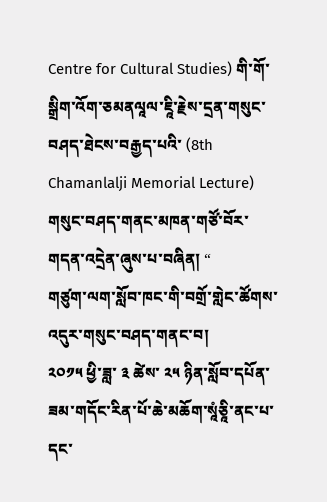Centre for Cultural Studies) གི་གོ་སྒྲིག་འོག་ཅམནལཱལ་ཇཱི་རྗེས་དྲན་གསུང་བཤད་ཐེངས་བརྒྱད་པའི་ (8th Chamanlalji Memorial Lecture) གསུང་བཤད་གནང་མཁན་གཙོ་བོར་གདན་འདྲེན་ཞུས་པ་བཞིན། “
གཙུག་ལག་སློབ་ཁང་གི་བགྲོ་གླེང་ཚོགས་འདུར་གསུང་བཤད་གནང་བ།
༢༠༡༥ ཕྱི་ཟླ་ ༣ ཚེས་ ༢༥ ཉིན་སློབ་དཔོན་ཟམ་གདོང་རིན་པོ་ཆེ་མཆོག་སཱཾཅཱི་ནང་པ་དང་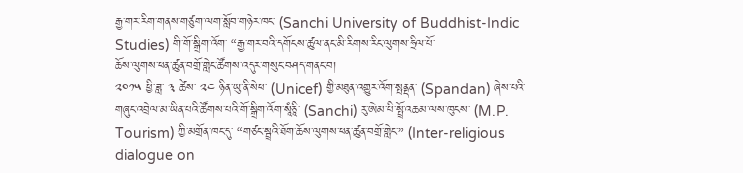རྒྱ་གར་རིག་གནས་གཙུག་ལག་སློབ་གཉེར་ཁང་ (Sanchi University of Buddhist-Indic Studies) གི་གོ་སྒྲིག་འོག་ “རྒྱ་གར་བའི་དགོངས་ཚུལ་ནང་མི་རིགས་རིང་ལུགས་ཧྲིལ་པོ་
ཆོས་ལུགས་ཕན་ཚུན་བགྲོ་གླེང་ཚོགས་འདུར་གསུང་བཤད་གནང་བ།
༢༠༡༥ ཕྱི་ཟླ་ ༣ ཚེས་ ༢༤ ཉིན་ཡུ་ནི་སེཕ་ (Unicef) གྱི་མཐུན་འགྱུར་འོག་སྤནྡན་ (Spandan) ཞེས་པའི་གཞུང་འབྲེལ་མ་ཡིན་པའི་ཚོགས་པའི་གོ་སྒྲིག་འོག་སཱཾཅཱི་ (Sanchi) རུ་ཨེམ་པི་སྤྲོ་འཆམ་ལས་ཁུངས་ (M.P. Tourism) ཀྱི་མགྲོན་ཁང་དུ་ “གཙང་སྦྲའི་ཐོག་ཆོས་ལུགས་ཕན་ཚུན་བགྲོ་གླེང་” (Inter-religious dialogue on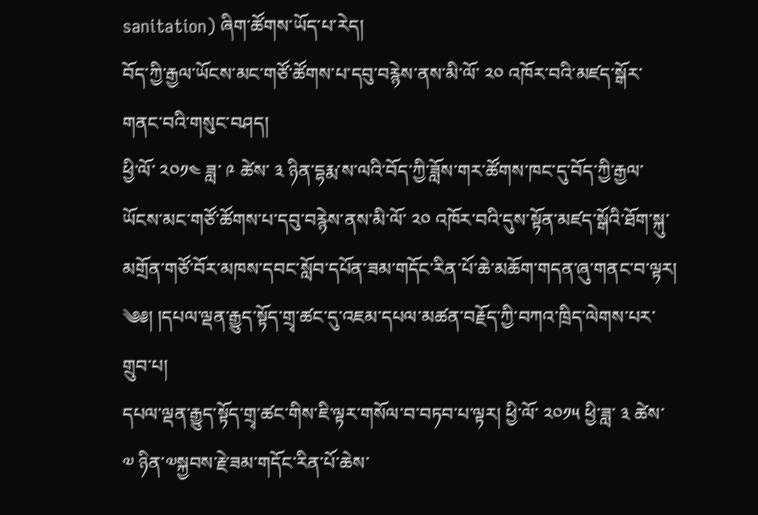sanitation) ཞིག་ཚོགས་ཡོད་པ་རེད།
བོད་ཀྱི་རྒྱལ་ཡོངས་མང་གཙོ་ཚོགས་པ་དབུ་བརྙེས་ནས་མི་ལོ་ ༢༠ འཁོར་བའི་མཛད་སྒོར་གནང་བའི་གསུང་བཤད།
ཕྱི་ལོ་ ༢༠༡༤ ཟླ་ ༩ ཚེས་ ༣ ཉིན་དྷརྨ་ས་ལའི་བོད་ཀྱི་ཟློས་གར་ཚོགས་ཁང་དུ་བོད་ཀྱི་རྒྱལ་ཡོངས་མང་གཙོ་ཚོགས་པ་དབུ་བརྙེས་ནས་མི་ལོ་ ༢༠ འཁོར་བའི་དུས་སྟོན་མཛད་སྒོའི་ཐོག་སྐུ་མགྲོན་གཙོ་བོར་མཁས་དབང་སློབ་དཔོན་ཟམ་གདོང་རིན་པོ་ཆེ་མཆོག་གདན་ཞུ་གནང་བ་ལྟར།
༄༅། །དཔལ་ལྡན་རྒྱུད་སྟོད་གྲྭ་ཚང་དུ་འཇམ་དཔལ་མཚན་བརྗོད་ཀྱི་བཀའ་ཁྲིད་ལེགས་པར་གྲུབ་པ།
དཔལ་ལྡན་རྒྱུད་སྟོད་གྲྭ་ཚང་གིས་ཇི་ལྟར་གསོལ་བ་བཏབ་པ་ལྟར། ཕྱི་ལོ་ ༢༠༡༥ ཕྱི་ཟླ་ ༣ ཚེས་ ༧ ཉིན་༧སྐྱབས་རྗེ་ཟམ་གདོང་རིན་པོ་ཆེས་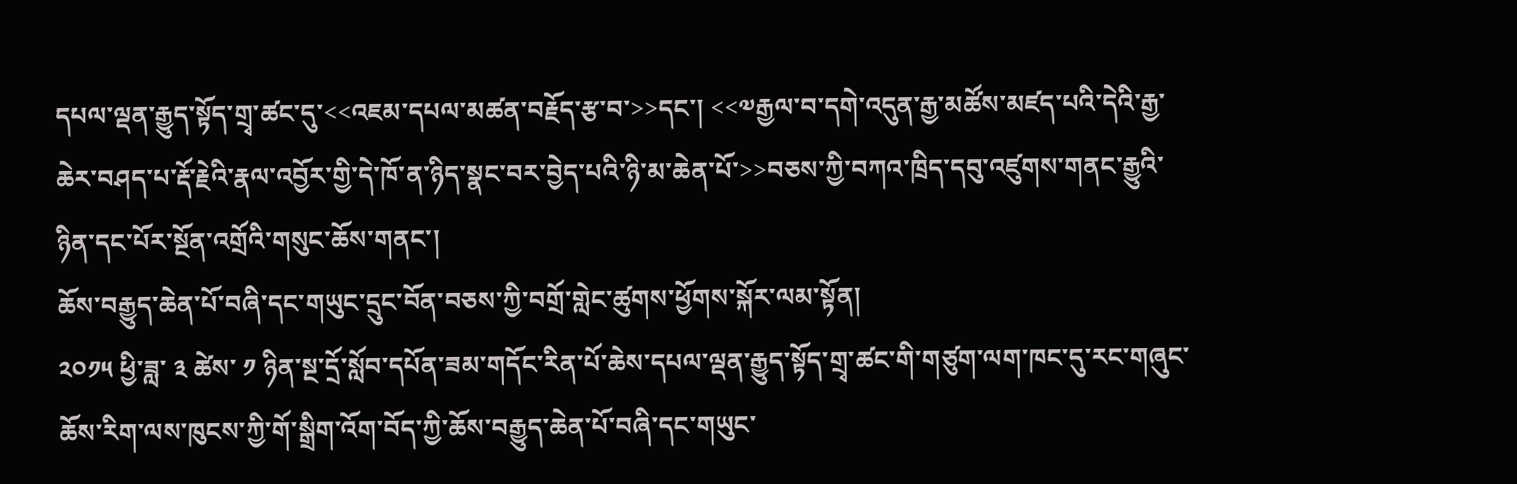དཔལ་ལྡན་རྒྱུད་སྟོད་གྲྭ་ཚང་དུ་<<འཇམ་དཔལ་མཚན་བརྗོད་རྩ་བ་>>དང་། <<༧རྒྱལ་བ་དགེ་འདུན་རྒྱ་མཚོས་མཛད་པའི་དེའི་རྒྱ་ཆེར་བཤད་པ་རྡོ་རྗེའི་རྣལ་འབྱོར་གྱི་དེ་ཁོ་ན་ཉིད་སྣང་བར་བྱེད་པའི་ཉི་མ་ཆེན་པོ་>>བཅས་ཀྱི་བཀའ་ཁྲིད་དབུ་འཛུགས་གནང་རྒྱུའི་ཉིན་དང་པོར་སྔོན་འགྲོའི་གསུང་ཆོས་གནང་།
ཆོས་བརྒྱུད་ཆེན་པོ་བཞི་དང་གཡུང་དྲུང་བོན་བཅས་ཀྱི་བགྲོ་གླེང་ཚུགས་ཕྱོགས་སྐོར་ལམ་སྟོན།
༢༠༡༥ ཕྱི་ཟླ་ ༣ ཚེས་ ༡ ཉིན་སྔ་དྲོ་སློབ་དཔོན་ཟམ་གདོང་རིན་པོ་ཆེས་དཔལ་ལྡན་རྒྱུད་སྟོད་གྲྭ་ཚང་གི་གཙུག་ལག་ཁང་དུ་རང་གཞུང་ཆོས་རིག་ལས་ཁུངས་ཀྱི་གོ་སྒྲིག་འོག་བོད་ཀྱི་ཆོས་བརྒྱུད་ཆེན་པོ་བཞི་དང་གཡུང་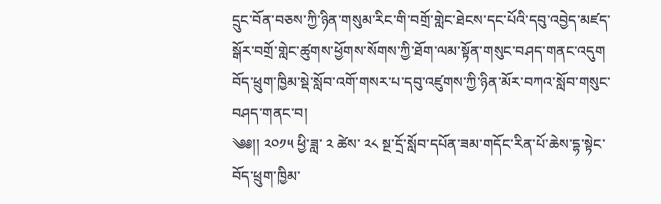དྲུང་བོན་བཅས་ཀྱི་ཉིན་གསུམ་རིང་གི་བགྲོ་གླེང་ཐེངས་དང་པོའི་དབུ་འབྱེད་མཛད་སྒོར་བགྲོ་གླེང་ཚུགས་ཕྱོགས་སོགས་ཀྱི་ཐོག་ལམ་སྟོན་གསུང་བཤད་གནང་འདུག
བོད་ཕྲུག་ཁྱིམ་སྡེ་སློབ་འགོ་གསར་པ་དབུ་འཛུགས་ཀྱི་ཉིན་མོར་བཀའ་སློབ་གསུང་བཤད་གནང་བ།
༄༅།། ༢༠༡༥ ཕྱི་ཟླ་ ༢ ཚེས་ ༢༨ སྔ་དྲོ་སློབ་དཔོན་ཟམ་གདོང་རིན་པོ་ཆེས་དྷ་སྟེང་བོད་ཕྲུག་ཁྱིམ་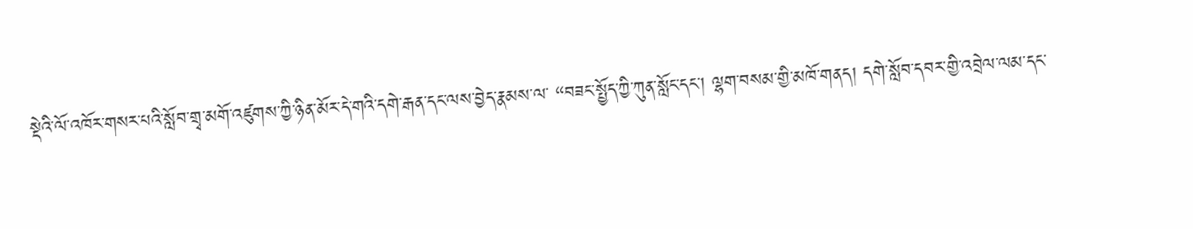སྡེའི་ལོ་འཁོར་གསར་པའི་སློབ་གྲྭ་མགོ་འཛུགས་ཀྱི་ཉིན་མོར་དེ་གའི་དགེ་རྒན་དང་ལས་བྱེད་རྣམས་ལ་ “བཟང་སྤྱོད་ཀྱི་ཀུན་སློང་དང་། ལྷག་བསམ་གྱི་མཁོ་གནད། དགེ་སློབ་དབར་གྱི་འབྲེལ་ལམ་དང་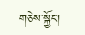གཅེས་སྐྱོང་།